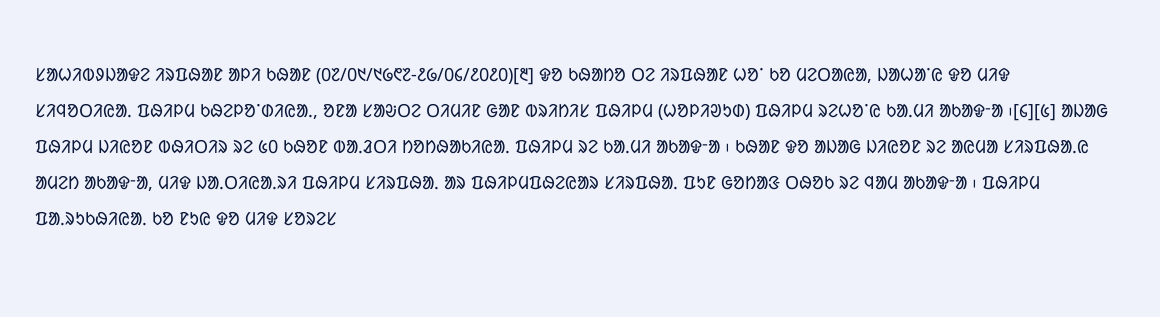ᱥᱟᱦᱤᱵᱽᱡᱟᱫᱮ ᱤᱨᱯᱷᱟᱱ ᱟᱞᱤ ᱠᱷᱟᱱ (᱐᱗/᱐᱑/᱑᱙᱖᱗-᱒᱙/᱐᱔/᱒᱐᱒᱐)[᱓] ᱫᱚ ᱠᱷᱟᱴᱚ ᱛᱮ ᱤᱨᱯᱷᱟᱱ ᱦᱚᱸ ᱠᱚ ᱢᱮᱛᱟᱭᱟ, ᱡᱟᱦᱟᱸᱭ ᱫᱚ ᱢᱤᱫ ᱥᱤᱧᱚᱛᱤᱭᱟᱹ ᱯᱷᱤᱞᱢ ᱠᱷᱮᱞᱚᱸᱰᱤᱭᱟᱹ, ᱚᱱᱟ ᱥᱟᱶᱛᱮ ᱛᱤᱢᱤᱱ ᱜᱟᱱ ᱵᱨᱤᱴᱤᱥ ᱯᱷᱤᱞᱢ (ᱦᱚᱞᱤᱣᱩᱰ) ᱯᱷᱤᱞᱢ ᱨᱮᱦᱚᱸᱭ ᱠᱟᱹᱢᱤ ᱟᱠᱟᱫᱼᱟ ᱾[᱔][᱕] ᱟᱡᱟᱜ ᱯᱷᱤᱞᱢ ᱡᱤᱭᱚᱱ ᱵᱷᱤᱛᱤᱨ ᱨᱮ ᱕᱐ ᱠᱷᱚᱱ ᱵᱟᱹᱲᱛᱤ ᱴᱚᱴᱷᱟᱠᱤᱭᱟᱹ ᱯᱷᱤᱞᱢ ᱨᱮ ᱠᱟᱹᱢᱤ ᱟᱠᱟᱫᱼᱟ ᱾ ᱠᱷᱟᱱ ᱫᱚ ᱟᱡᱟᱜ ᱡᱤᱭᱚᱱ ᱨᱮ ᱟᱭᱢᱟ ᱥᱤᱨᱯᱷᱟᱹᱭ ᱟᱢᱮᱴ ᱟᱠᱟᱫᱼᱟ, ᱢᱤᱫ ᱡᱟᱹᱛᱤᱭᱟᱹᱨᱤ ᱯᱷᱤᱞᱢ ᱥᱤᱨᱯᱷᱟᱹ ᱟᱨ ᱯᱷᱤᱞᱢᱯᱷᱮᱭᱟᱨ ᱥᱤᱨᱯᱷᱟᱹ ᱯᱩᱱ ᱜᱚᱴᱟᱝ ᱛᱷᱚᱠ ᱨᱮ ᱧᱟᱢ ᱟᱠᱟᱫᱼᱟ ᱾ ᱯᱷᱤᱞᱢ ᱯᱟᱹᱨᱩᱠᱷᱤᱭᱟᱹ ᱠᱚ ᱱᱩᱭ ᱫᱚ ᱢᱤᱫ ᱥᱚᱨᱮᱥ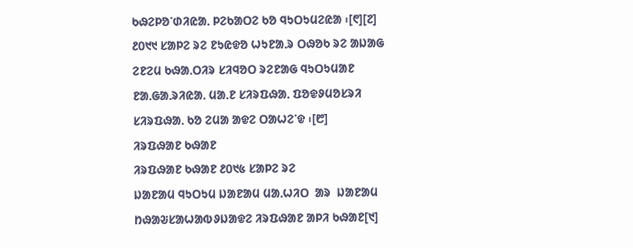ᱠᱷᱮᱞᱚᱸᱰᱤᱭᱟᱹ ᱞᱮᱠᱟᱛᱮ ᱠᱚ ᱧᱩᱛᱩᱢᱮᱭᱟ ᱾[᱖][᱗] ᱒᱐᱑᱑ ᱥᱟᱞᱮ ᱨᱮ ᱱᱩᱭᱫᱚ ᱦᱩᱱᱟᱹᱨ ᱛᱷᱚᱠ ᱨᱮ ᱟᱡᱟᱜ ᱮᱱᱮᱢ ᱠᱷᱟᱹᱛᱤᱨ ᱥᱤᱧᱚᱛ ᱨᱮᱱᱟᱜ ᱧᱩᱛᱩᱢᱟᱱ ᱱᱟᱹᱜᱟᱹᱨᱤᱭᱟᱹ ᱢᱟᱹᱱ ᱥᱤᱨᱯᱷᱟᱹ ᱯᱚᱫᱽᱢᱚᱥᱨᱤ ᱥᱤᱨᱯᱷᱟᱹ ᱠᱚ ᱮᱢᱟ ᱟᱫᱮ ᱛᱟᱦᱮᱸᱫ ᱾[᱘]
ᱤᱨᱯᱷᱟᱱ ᱠᱷᱟᱱ
ᱤᱨᱯᱷᱟᱱ ᱠᱷᱟᱱ ᱒᱐᱑᱕ ᱥᱟᱞᱮ ᱨᱮ
ᱡᱟᱱᱟᱢ ᱧᱩᱛᱩᱢ ᱡᱟᱱᱟᱢ ᱢᱟᱹᱦᱤᱛ  ᱟᱨ  ᱡᱟᱱᱟᱢ ᱴᱷᱟᱶᱥᱟᱦᱟᱵᱽᱡᱟᱫᱮ ᱤᱨᱯᱷᱟᱱ ᱟᱞᱤ ᱠᱷᱟᱱ[᱑]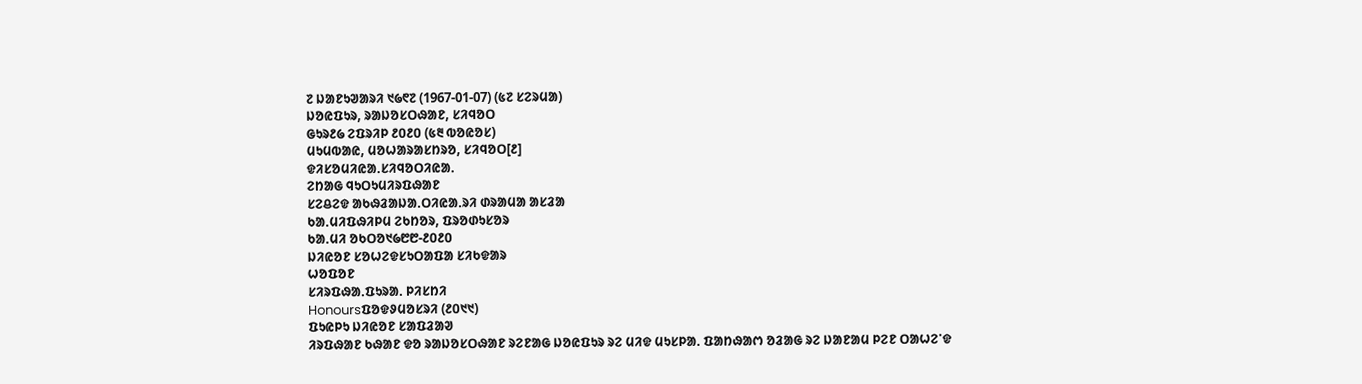᱗ ᱡᱟᱱᱩᱣᱟᱨᱤ ᱑᱙᱖᱗ (1967-01-07) (᱕᱗ ᱥᱮᱨᱢᱟ)
ᱡᱚᱭᱯᱩᱨ, ᱨᱟᱡᱚᱥᱛᱷᱟᱱ, ᱥᱤᱧᱚᱛ
ᱜᱩᱨ᱒᱙ ᱮᱯᱨᱤᱞ ᱒᱐᱒᱐ (᱕᱓ ᱵᱚᱭᱚᱥ)
ᱢᱩᱢᱵᱟᱭ, ᱢᱚᱦᱟᱨᱟᱥᱴᱨᱚ, ᱥᱤᱧᱚᱛ[᱒]
ᱫᱤᱥᱚᱢᱤᱭᱟᱹᱥᱤᱧᱚᱛᱤᱭᱟᱹ
ᱮᱴᱟᱜ ᱧᱩᱛᱩᱢᱤᱨᱯᱷᱟᱱ
ᱥᱮᱪᱮᱫ ᱟᱠᱷᱲᱟᱡᱟᱹᱛᱤᱭᱟᱹᱨᱤ ᱰᱨᱟᱢᱟ ᱟᱥᱲᱟ
ᱠᱟᱹᱢᱤᱯᱷᱤᱞᱢ ᱮᱠᱴᱚᱨ, ᱯᱨᱚᱰᱩᱥᱚᱨ
ᱠᱟᱹᱢᱤ ᱚᱠᱛᱚ᱑᱙᱘᱘-᱒᱐᱒᱐
ᱡᱤᱭᱚᱱ ᱥᱚᱦᱮᱫᱥᱩᱛᱟᱯᱟ ᱥᱤᱠᱫᱟᱨ
ᱦᱚᱯᱚᱱ
ᱥᱤᱨᱯᱷᱟᱹᱯᱩᱨᱟᱹ ᱞᱤᱥᱴᱤ
Honoursᱯᱚᱫᱽᱢᱚᱥᱨᱤ (᱒᱐᱑᱑)
ᱯᱩᱭᱞᱩ ᱡᱤᱭᱚᱱ ᱥᱟᱯᱲᱟᱣ
ᱤᱨᱯᱷᱟᱱ ᱠᱷᱟᱱ ᱫᱚ ᱨᱟᱡᱚᱥᱛᱷᱟᱱ ᱨᱮᱱᱟᱜ ᱡᱚᱭᱯᱩᱨ ᱨᱮ ᱢᱤᱫ ᱢᱩᱥᱞᱟᱹ ᱯᱟᱴᱷᱟᱬ ᱚᱲᱟᱜ ᱨᱮ ᱡᱟᱱᱟᱢ ᱞᱮᱱ ᱛᱟᱦᱮᱸᱫ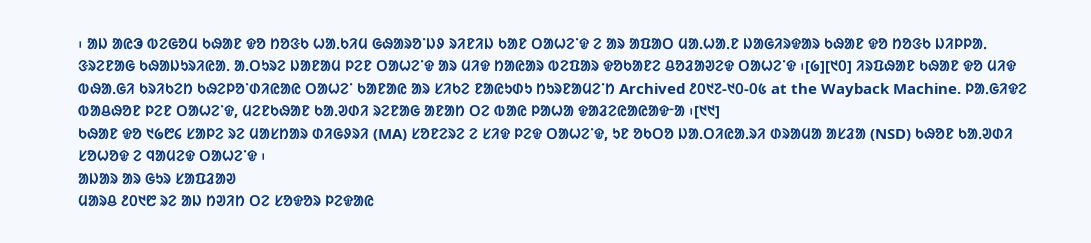᱾ ᱟᱡ ᱟᱭᱳ ᱵᱮᱜᱚᱢ ᱠᱷᱟᱱ ᱫᱚ ᱴᱚᱝᱠ ᱦᱟᱹᱠᱤᱢ ᱜᱷᱟᱨᱚᱸᱡᱽ ᱨᱤᱱᱤᱡ ᱠᱟᱱ ᱛᱟᱦᱮᱸᱫ ᱮ ᱟᱨ ᱟᱯᱟᱛ ᱢᱟᱹᱦᱟᱹᱱ ᱡᱟᱜᱤᱨᱫᱟᱨ ᱠᱷᱟᱱ ᱫᱚ ᱴᱚᱝᱠ ᱡᱤᱞᱞᱟᱹ ᱝᱨᱮᱱᱟᱜ ᱠᱷᱟᱡᱩᱨᱤᱭᱟᱹ ᱟᱹᱛᱩᱨᱮ ᱡᱟᱱᱟᱢ ᱞᱮᱱ ᱛᱟᱦᱮᱸᱫ ᱟᱨ ᱢᱤᱫ ᱴᱟᱭᱟᱨ ᱵᱮᱯᱟᱨ ᱫᱚᱠᱟᱱᱮ ᱪᱚᱲᱟᱣᱮᱫ ᱛᱟᱦᱮᱸᱫ ᱾[᱙][᱑᱐] ᱤᱨᱯᱷᱟᱱ ᱠᱷᱟᱱ ᱫᱚ ᱢᱤᱫ ᱵᱷᱟᱹᱜᱤ ᱠᱨᱤᱠᱮᱴ ᱠᱷᱮᱞᱚᱸᱰᱤᱭᱟᱭ ᱛᱟᱦᱮᱸ ᱠᱟᱱᱟᱭ ᱟᱨ ᱥᱤᱠᱮ ᱱᱟᱭᱩᱰᱩ ᱴᱩᱨᱱᱟᱢᱮᱸᱴ Archived ᱒᱐᱑᱗-᱑᱐-᱐᱕ at the Wayback Machine. ᱞᱟᱹᱜᱤᱫᱮ ᱵᱟᱪᱷᱚᱱ ᱞᱮᱱ ᱛᱟᱦᱮᱸᱫ, ᱢᱮᱱᱠᱷᱟᱱ ᱠᱟᱹᱣᱰᱤ ᱨᱮᱱᱟᱜ ᱟᱱᱟᱴ ᱛᱮ ᱵᱟᱭ ᱞᱟᱦᱟ ᱫᱟᱲᱮᱭᱟᱭᱟᱫᱼᱟ ᱾[᱑᱑]
ᱠᱷᱟᱱ ᱫᱚ ᱑᱙᱘᱔ ᱥᱟᱞᱮ ᱨᱮ ᱢᱟᱥᱴᱟᱨ ᱰᱤᱜᱽᱨᱤ (MA) ᱥᱚᱱᱮᱨᱮ ᱮ ᱥᱤᱫ ᱞᱮᱫ ᱛᱟᱦᱮᱸᱫ, ᱩᱱ ᱚᱠᱛᱚ ᱡᱟᱹᱛᱤᱭᱟᱹᱨᱤ ᱰᱨᱟᱢᱟ ᱟᱥᱲᱟ (NSD) ᱠᱷᱚᱱ ᱠᱟᱹᱣᱰᱤ ᱥᱚᱦᱚᱫ ᱮ ᱧᱟᱢᱮᱫ ᱛᱟᱦᱮᱸᱫ ᱾
ᱟᱡᱟᱨ ᱟᱨ ᱜᱩᱨ ᱥᱟᱯᱲᱟᱣ
ᱢᱟᱨᱪ ᱒᱐᱑᱘ ᱨᱮ ᱟᱡ ᱴᱣᱤᱴ ᱛᱮ ᱥᱚᱫᱚᱨ ᱞᱮᱫᱟᱭ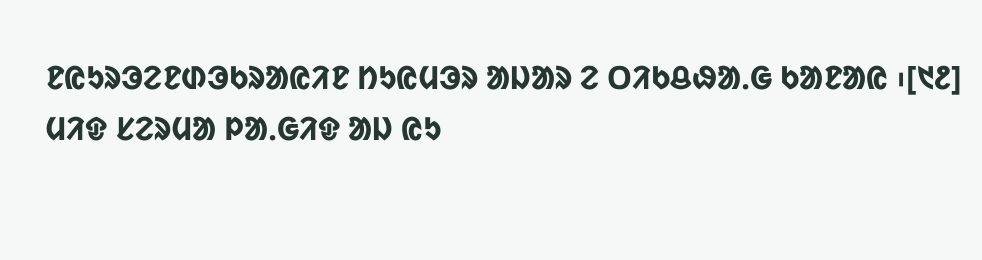ᱱᱭᱩᱨᱳᱮᱱᱰᱳᱠᱨᱟᱭᱤᱱ ᱴᱩᱭᱢᱳᱨ ᱟᱡᱟᱨ ᱮ ᱛᱤᱠᱪᱷᱟᱹᱜ ᱠᱟᱱᱟᱭ ᱾[᱑᱒] ᱢᱤᱫ ᱥᱮᱨᱢᱟ ᱞᱟᱹᱜᱤᱫ ᱟᱡ ᱭᱩ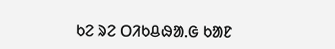ᱠᱮ ᱨᱮ ᱛᱤᱠᱪᱷᱟᱹᱜ ᱠᱟᱱ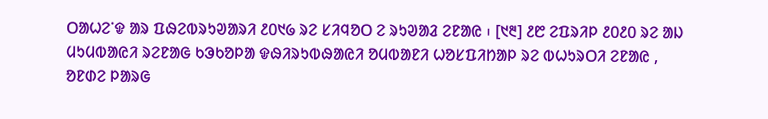ᱛᱟᱦᱮᱸᱫ ᱟᱨ ᱯᱷᱮᱵᱨᱩᱣᱟᱨᱤ ᱒᱐᱑᱙ ᱨᱮ ᱥᱤᱧᱚᱛ ᱮ ᱨᱩᱣᱟᱲ ᱮᱱᱟᱭ ᱾ [᱑᱓] ᱒᱘ ᱮᱯᱨᱤᱞ ᱒᱐᱒᱐ ᱨᱮ ᱟᱡ ᱢᱩᱢᱵᱟᱭᱤ ᱨᱮᱱᱟᱜ ᱠᱳᱠᱚᱞᱟ ᱫᱷᱤᱨᱩᱵᱷᱟᱭᱤ ᱚᱢᱵᱟᱱᱤ ᱦᱚᱥᱯᱤᱴᱟᱞ ᱨᱮ ᱵᱦᱩᱨᱛᱤ ᱮᱱᱟᱭ , ᱚᱱᱰᱮ ᱞᱟᱨᱜ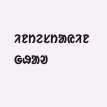ᱤᱱᱴᱮᱥᱴᱟᱭᱤᱱ ᱜᱷᱟᱣ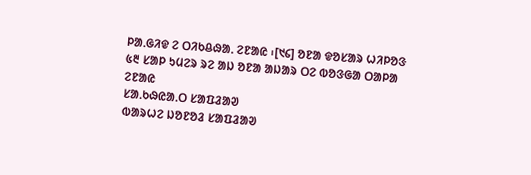ᱞᱟᱹᱜᱤᱫ ᱮ ᱛᱤᱠᱪᱷᱟᱹ ᱮᱱᱟᱭ ᱾[᱑᱔] ᱚᱱᱟ ᱫᱚᱥᱟᱨ ᱦᱤᱞᱚᱝ ᱕᱓ ᱥᱟᱞ ᱩᱢᱮᱨ ᱨᱮ ᱟᱡ ᱚᱱᱟ ᱟᱡᱟᱨ ᱛᱮ ᱵᱚᱝᱜᱟ ᱛᱟᱞᱟ ᱮᱱᱟᱭ
ᱥᱟᱹᱠᱷᱭᱟᱹᱛ ᱥᱟᱯᱲᱟᱣ
ᱵᱟᱨᱦᱮ ᱡᱚᱱᱚᱲ ᱥᱟᱯᱲᱟᱣ